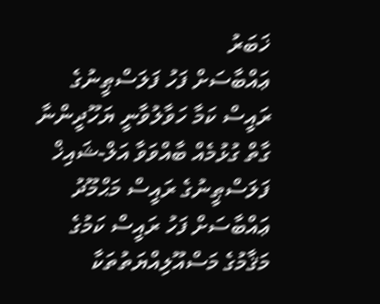ޚަބަރު
ޢައްބާސަށް ފަހު ފަލަސްޠީނުގެ ރައީސް ކަމާ ހަވާލުވާނީ ޔަހޫދީންނާ ގާތް ގުޅުމެއް ބާއްވަވާ އަލް-ޝައިޚް
ފަލަސްޠީނުގެ ރައީސް މަޙްމޫދު ޢައްބާސަށް ފަހު ރައީސް ކަމުގެ މަޤާމުގެ މަސްއޫލިއްޔަތުތަކާ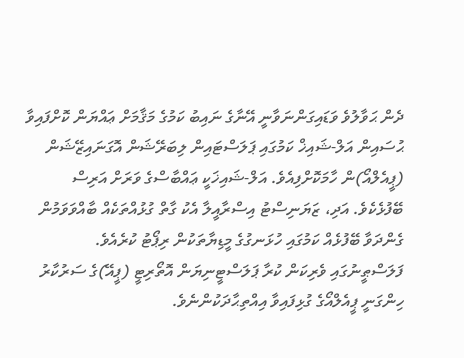ދެން ޙަވާލުވެ ވަޑައިގަންނަވާނީ އޭނާގެ ނައިބު ކަމުގެ މަޤާމަށް ޢައްޔަން ކޮށްފައިވާ ޙުސައިން އަލް-ޝައިޚް ކަމުގައި ޕަލަސްޓައިން ލިބަރޭޝަން އޮގަނައިޒޭޝަން (ޕީއެލްއޯ)ން ހާމަކޮށްފިއެވެ. އަލް-ޝައިޚަކީ ޢައްބާސްގެ ވަރަށް އަރިސް ބޭފުޅެކެވެ. އަދި، ޒަޔަނިސްޓު އިސްރާއީލާ އެކު ގާތް ގުޅުއްތަކެއް ބާއްވަވަމުން ގެންދަވާ ބޭފުޅެއް ކަމުގައި ހުޅަނގުގެ މީޑިޔާތަކުން ރިޕޯޓު ކުރެއެވެ.
ފަލަސްޠީނުގައި ވެރިކަން ކުރާ ޕަލަސްޓީނިޔަން އޮތޯރިޓީ (ޕީއޭ)ގެ ސަރުކާރު ހިންގަނީ ޕީއެލްއޯގެ ގުޅިފައިވާ އިއްތިޙާދަކުންނެވެ.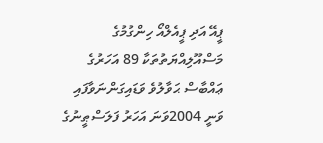ޕީއޭ އަދި ޕީއެލްއޯ ހިންގުމުގެ މަސްއޫލިއްޔަތުތަކާ 89 އަހަރުގެ ޢައްބާސް ޙަވާލުވެ ވަޑައިގަންނަވާފައި ވަނީ 2004ވަނަ އަހަރު ފަލަސްޠީނުގެ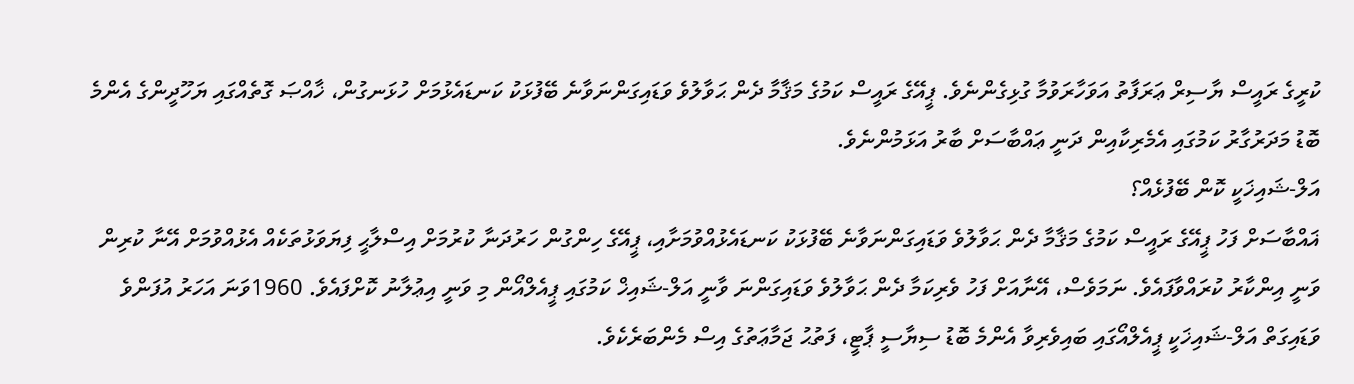ކުރީގެ ރައީސް ޔާސިރް ޢަރަފާތު އަވަހާރަވުމާ ގުޅިގެންނެވެ. ޕީއޭގެ ރައީސް ކަމުގެ މަޤާމާ ދެން ޙަވާލުވެ ވަޑައިގަންނަވާނެ ބޭފުޅަކު ކަނޑައެޅުމަށް ހުޅަނގުން، ޚާއްޞަ ގޮތެއްގައި ޔަހޫދީންގެ އެންމެ ބޮޑު މަދަރުގާރު ކަމުގައި އެމެރިކާއިން ދަނީ ޢައްބާސަށް ބާރު އަޅަމުންނެވެ.
އަލް-ޝައިޚަކީ ކޮން ބޭފުޅެއް؟
ޣައްބާސަށް ފަހު ޕީއޭގެ ރައީސް ކަމުގެ މަޤާމާ ދެން ޙަވާލުވެ ވަޑައިގަންނަވާނެ ބޭފުޅަކު ކަނޑައެޅުއްވުމަށާއި، ޕީއޭގެ ހިންގުން ހަރުދަނާ ކުރުމަށް އިސްލާޙީ ފިޔަވަޅުތަކެއް އެޅުއްވުމަށް އޭނާ ކުރިން ވަނީ އިންކާރު ކުރައްވާފައެވެ. ނަމަވެސް، އޭނާއަށް ފަހު ވެރިކަމާ ދެން ޙަވާލުވެ ވަޑައިގަންނަ ވާނީ އަލް-ޝައިޚް ކަމުގައި ޕީއެލްއޯން މި ވަނީ އިޢުލާނު ކޮށްފައެވެ. 1960ވަނަ އަހަރު އުފަންވެ ވަޑައިގަތް އަލް-ޝައިޚަކީ ޕީއެލްއޯގައި ބައިވެރިވާ އެންމެ ބޮޑު ސިޔާސީ ޕާޓީ، ފަތުޙު ޖަމާޢަތުގެ އިސް މެންބަރެކެވެ.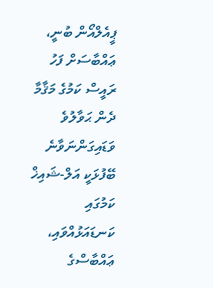ޕީއެލްއޯން ބުނީ، ޢައްބާސަށް ފަހު ރައީސް ކަމުގެ މަޤާމާ ދެން ޙަވާލުވެ ވަޑައިގަންނަވާނެ ބޭފުޅަކީ އަލް-ޝައިޚް ކަމުގައި ކަނޑައަޅުއްވައި، ޢައްބާސްގެ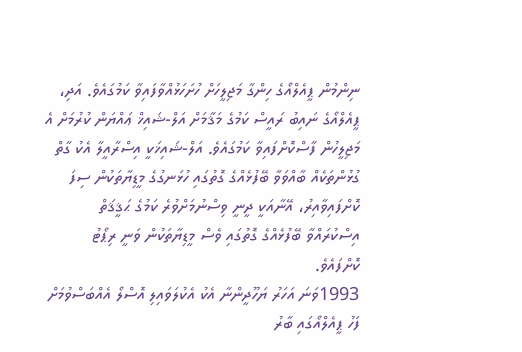ނިންމުން ޕީއެލްއޯގެ ހިންގާ މަޖިލީހަށް ހުށަހަޅުއްވާފައިވާ ކަމުގައެވެ. އަދި، ޕީއެލްއޯގެ ނައިބު ރައީސް ކަމުގެ މަޤާމަށް އަލް-ޝައިޚް ޢައްޔަން ކުރުމަށް އެ މަޖިލީހުން ފާސްކޮށްފައިވާ ކަމުގައެވެ. އަލް-ޝައިޚަކީ އިސްރާއީލާ އެކު ގާތް ގުޅުންތަކެއް ބާއްވަވާ ބޭފުޅެއްގެ ގޮތުގައި ހުޅަނގުގެ މީޑިޔާތަކުން ސިފަ ކޮށްފައިވާއިރު، އޭނާއަކީ ދީނީ ވިސްނުމަށްވުރެ ކަމުގެ ޙަޤީޤަތް އިސްކުރައްވާ ބޭފުޅެއްގެ ގޮތުގައި ވެސް މީޑިޔާތަކުން ވަނީ ރިޕޯޓު ކޮށްފައެވެ.
1993ވަނަ އަހަރު ޔަހޫދީންނާ އެކު އެކުލަވައިލި އޮސްލޯ އެއްބަސްވުމަށް ފަހު ޕީއެލްއޯގައި ބާރު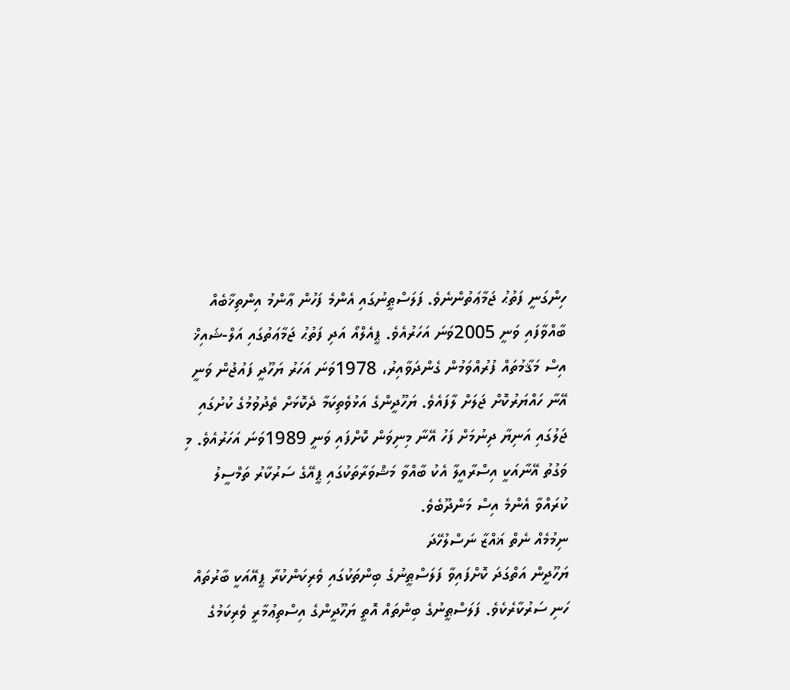ހިންގަނީ ފަތުޙު ޖަމާޢަތުންނެވެ. ފަލަސްޠީނުގައި އެންމެ ފަހުން ޢާންމު އިންތިޚާބެއް ބާއްވާފައި ވަނީ 2005ވަނަ އަހަރުއެވެ. ޕީއެލްއޯ އަދި ފަތުޙު ޖަމާޢަތުގައި އަލް-ޝައިޚް އިސް މަޤާމުތައް ފުރުއްވަމުން ގެންދަވާއިރު، 1978ވަނަ އަހަރު ޔަހޫދީ ފައުޖުން ވަނީ އޭނާ ހައްޔަރުކޮށް ޖަލަށް ލާފައެވެ. ޔަހޫދީންގެ އަޅުވެތިކަމާ ދެކޮޅަށް ތެދުވުމުގެ ކުށުގައި ޖަލުގައި އަނިޔާ ދިނުމަށް ފަހު އޭނާ މިނިވަން ކޮށްފައި ވަނީ 1989ވަނަ އަހަރުއެވެ. މި ވަގުތު އޭނާއަކީ އިސްރާއީލާ އެކު ބާއްވާ މަޝްވަރާތަކުގައި ޕީއޭގެ ސަރުކާރު ތަމްސީލު ކުރައްވާ އެންމެ އިސް މަންދޫބެވެ.
ނިމުމެއް ނެތް ޣައްޒާ ނަސްލުހޭދަ
ޔަހޫދީން އަތްގަދަ ކޮށްފައިވާ ފަލަސްޠީނުގެ ބިންތަކުގައި ވެރިކަންކުރާ ޕީއޭއަކީ ބާރުތައް ހަނި ސަރުކާރެކެވެ. ފަލަސްޠީނުގެ ބިންތައް އޮތީ ޔަހޫދީންގެ އިސްތިޢުމާރީ ވެރިކަމުގެ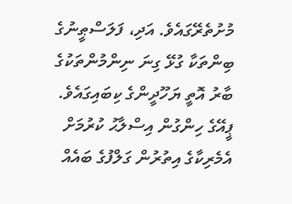މުށުތެރޭގައެވެ. އަދި، ފަލަސްޠީނުގެ ބިންތަކާ ގުޅޭ ގިނަ ނިންމުންތަކުގެ ބާރު އޮތީ ޔަހޫދީންގެ ކިބައިގައެވެ. ޕީއޭގެ ހިންގުން އިސްލާޙު ކުރުމަށް އެމެރިކާގެ އިތުރުން ގަލްފުގެ ބައެއް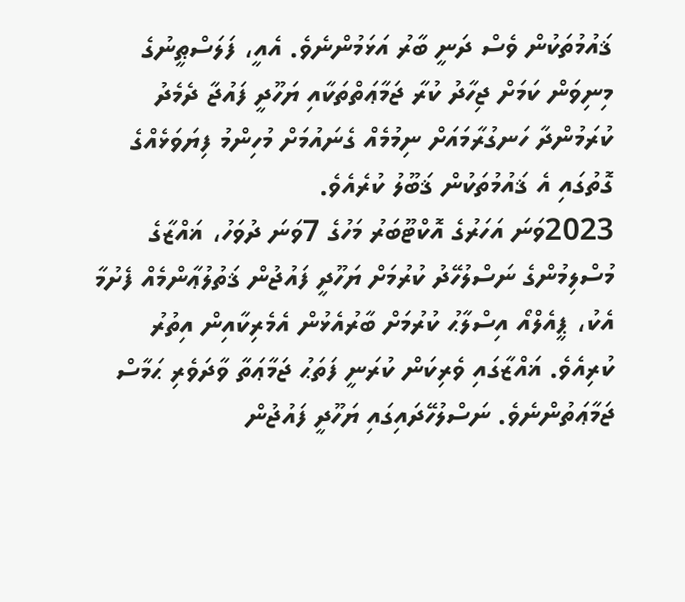ޤައުމުތަކުން ވެސް ދަނީ ބާރު އަޅަމުންނެވެ. އެއީ، ފަލަސްޠީނުގެ މިނިވަން ކަމަށް ޖިހާދު ކުރާ ޖަމާޢަތްތަކާއި ޔަހޫދީ ފައުޖާ ދެމެދު ކުރަމުންދާ ހަނގުރާމައަށް ނިމުމެއް ގެނައުމަށް މުހިންމު ފިޔަވަޅެއްގެ ގޮތުގައި އެ ޤައުމުތަކުން ޤަބޫލު ކުރެއެވެ.
2023ވަނަ އަހަރުގެ އޮކްޓޫބަރު މަހުގެ 7ވަނަ ދުވަހު، ޣައްޒާގެ މުސްލިމުންގެ ނަސްލުހޭދު ކުރުމަށް ޔަހޫދީ ފައުޖުން ޤަތުލުޢާންމެއް ފެށުމާ އެކު، ޕީއެލްއޯ އިސްލާޙު ކުރުމަށް ބާރުއެޅުން އެމެރިކާއިން އިތުރު ކުރިއެވެ. ޣައްޒާގައި ވެރިކަން ކުރަނީ ފަތަޙު ޖަމާޢަތާ ވާދަވެރި ޙަމާސް ޖަމާޢަތުންނެވެ. ނަސްލުހޭދައިގައި ޔަހޫދީ ފައުޖުން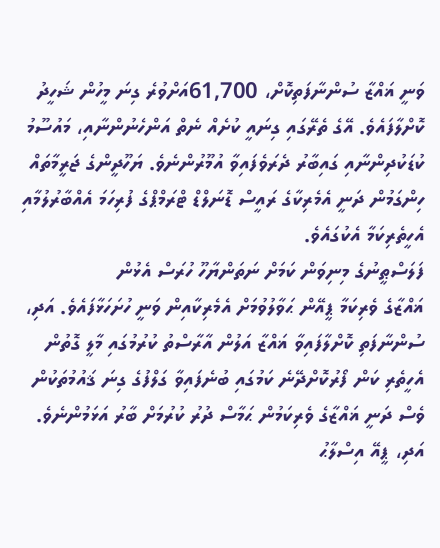ވަނީ ޣައްޒާ ސުންނާފަތިކޮށް، 61,700އަށްވުރެ ގިނަ މީހުން ޝަހީދު ކޮށްލާފައެވެ. އޭގެ ތެރޭގައި ގިނައީ ކުށެއް ނެތް އަންހެނުންނާއި، މައުސޫމު ކުޑަކުދިންނާއި ގައިބާރު ދެރަވެފައިވާ އުމޫރުންނެވެ. ޔަހޫދީންގެ ޖަރީމާތައް ހިންގަމުން ދަނީ އެމެރިކާގެ ރައީސް ޑޮނަލްޑް ޓްރަމްޕްގެ ފުރިހަމަ އެއްބާރުލުމާއި އެހީތެރިކަމާ އެކުގައެވެ.
ފަލަސްޠީނުގެ މިނިވަން ކަމަށް ނަތަންޔާހޫ ހުރަސް އެޅުން
ޣައްޒާގެ ވެރިކަމާ ޕީއޭން ޙަވާލުވުމަށް އެމެރިކާއިން ވަނީ ހުށަހަޅާފައެވެ. އަދި، ސުންނާފަތި ކޮށްލާފައިވާ ޣައްޒާ އަލުން އާރާސްތު ކުރުމުގައި މާލީ ގޮތުން އެހީތެރި ކަން ފޯރުކޮށްދޭނެ ކަމުގައި ބުނެފައިވާ ގަލްފުގެ ގިނަ ޤައުމުތަކުން ވެސް ދަނީ ޣައްޒާގެ ވެރިކަމުން ޙަމާސް ދުރު ކުރުމަށް ބާރު އަޅަމުންނެވެ. އަދި، ޕީއޭ އިސްލާޙު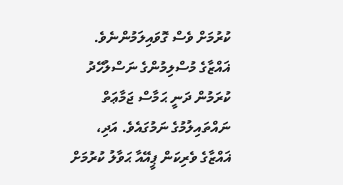ކުރުމަށް ވެސް ގޮވައިލަމުންނެވެ.
ޣައްޒާގެ މުސްލިމުންގެ ނަސްލުހޭދު ކުރަމުން ދަނީ ޙަމާސް ޖަމާޢަތް ނައްތައިލުމުގެ ނަމުގައެވެ. އަދި، ޣައްޒާގެ ވެރިކަން ޕީއޭއާ ޙަވާލު ކުރުމަށް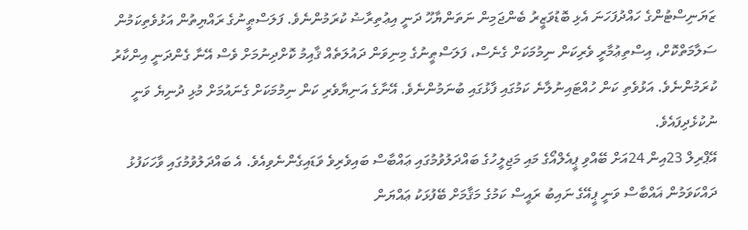ޒަޔަނިސްޓުންގެ ހައްދުފަހަނަ އެޅި ބޮޑުވަޒީރު ބެންޖަމިން ނަތަންޔާހޫ ދަނީ އިޢުތިރާޟު ކުރަމުންނެވެ. ފަލަސްޠީނުގެ ރައްޔިތުން އަޅުވެތިކަމުން ސަލާމަތްކޮށް، އިސްތިޢުމާރީ ވެރިކަން ނިމުމަކަށް ގެނެސް، ފަލަސްޠީނުގެ މިނިވަން ދައުލަތެއް ޤާއިމު ކޮށްދިނުމަށް ވެސް އޭނާ ގެންދަނީ އިންކާރު ކުރަމުންނެވެ. އަޅުވެތި ކަން ހުއްޓައިނުލާނެ ކަމުގައި ފާޅުގައި ބުނަމުންނެވެ. އޭނާގެ އަނިޔާވެރި ކަން ނިމުމަކަށް ގެނައުމަށް މުޅި ދުނިޔެ ވަނީ ނުކުޅެދިފައެވެ.
އޭޕްރިލް 23އިން 24އަށް ބޭއްވި ޕީއެލްއޯގެ މައި މަޖިލީހުގެ ބައްދަލުވުމުގައި ޢައްބާސް ބައިވެރިވެ ވަޑައިގެންނެވިއެވެ. އެ ބައްދަލުވުމުގައި ވާހަކަފުޅު ދައްކަވަމުން ޣައްބާސް ވަނީ ޕީއޭގެ ނައިބު ރައީސް ކަމުގެ މަޤާމަށް ބޭފުޅަކު ޢައްޔަން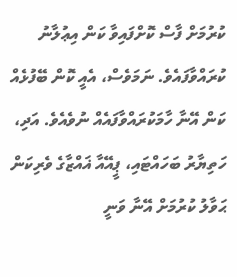ކުރުމަށް ފާސް ކޮށްފައިވާ ކަން އިޢުލާނު ކުރައްވާފައެވެ. ނަމަވެސް، އެއީ ކޮން ބޭފުޅެއް ކަން އޭނާ ހާމަކުރައްވާފައެއް ނުވެއެވެ. އަދި، ހަތިޔާރު ބަހައްޓައި، ޕީއޭއާ ޣައްޒާގެ ވެރިކަން ޙަވާލު ކުރުމަށް އޭނާ ވަނީ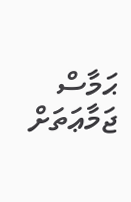ޙަމާސް ޖަމާޢަތަށް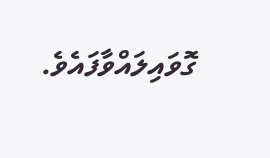ގޮވައިލައްވާފައެވެ.